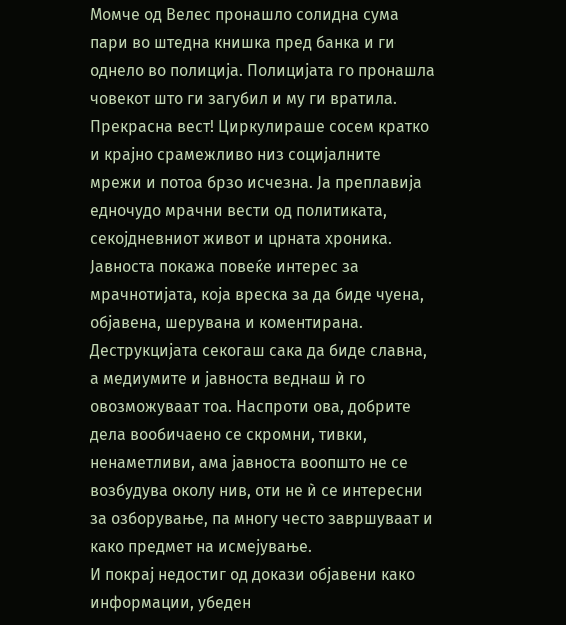Момче од Велес пронашло солидна сума пари во штедна книшка пред банка и ги однело во полиција. Полицијата го пронашла човекот што ги загубил и му ги вратила. Прекрасна вест! Циркулираше сосем кратко и крајно срамежливо низ социјалните мрежи и потоа брзо исчезна. Ја преплавија едночудо мрачни вести од политиката, секојдневниот живот и црната хроника. Јавноста покажа повеќе интерес за мрачнотијата, која вреска за да биде чуена, објавена, шерувана и коментирана. Деструкцијата секогаш сака да биде славна, а медиумите и јавноста веднаш ѝ го овозможуваат тоа. Наспроти ова, добрите дела вообичаено се скромни, тивки, ненаметливи, ама јавноста воопшто не се возбудува околу нив, оти не ѝ се интересни за озборување, па многу често завршуваат и како предмет на исмејување.
И покрај недостиг од докази објавени како информации, убеден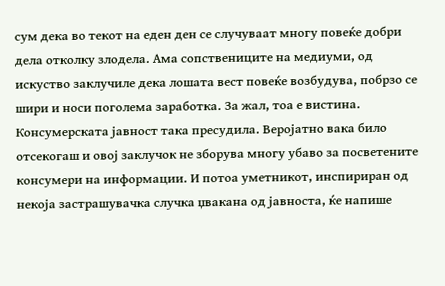сум дека во текот на еден ден се случуваат многу повеќе добри дела отколку злодела. Ама сопствениците на медиуми, од искуство заклучиле дека лошата вест повеќе возбудува, побрзо се шири и носи поголема заработка. За жал, тоа е вистина. Консумерската јавност така пресудила. Веројатно вака било отсекогаш и овој заклучок не зборува многу убаво за посветените консумери на информации. И потоа уметникот, инспириран од некоја застрашувачка случка џвакана од јавноста, ќе напише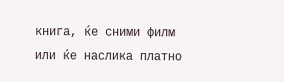книга, ќе сними филм или ќе наслика платно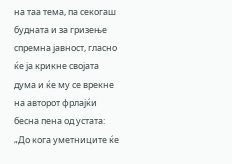на таа тема, па секогаш будната и за гризење спремна јавност, гласно ќе ја крикне својата дума и ќе му се врекне на авторот фрлајќи бесна пена од устата: „До кога уметниците ќе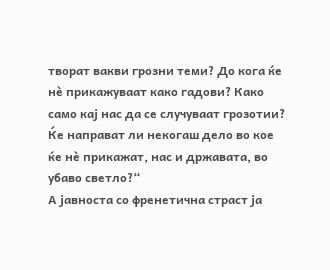творат вакви грозни теми? До кога ќе нè прикажуваат како гадови? Како само кај нас да се случуваат грозотии? Ќе направат ли некогаш дело во кое ќе нè прикажат, нас и државата, во убаво светло?“
А јавноста со френетична страст ја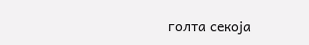голта секоја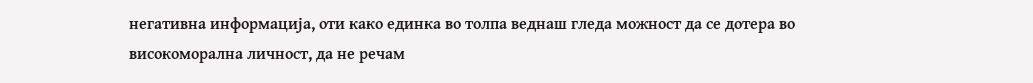негативна информација, оти како единка во толпа веднаш гледа можност да се дотера во високоморална личност, да не речам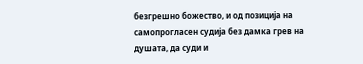безгрешно божество, и од позиција на самопрогласен судија без дамка грев на душата, да суди и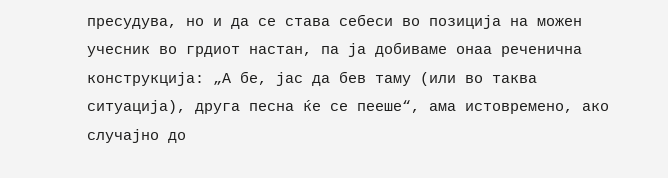пресудува, но и да се става себеси во позиција на можен учесник во грдиот настан, па ја добиваме онаа реченична конструкција: „А бе, јас да бев таму (или во таква ситуација), друга песна ќе се пееше“, ама истовремено, ако случајно до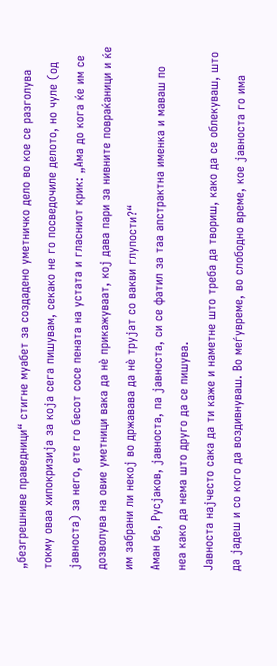„безгрешниве праведници“ стигне муабет за создадено уметничко дело во кое се разголува токму оваа хипокризија за која сега пишувам, секако не го посведочиле делото, но чуле (од јавноста) за него, ете го бесот сосе пената на устата и гласниот крик: „Ама до кога ќе им се дозволува на овие уметници вака да нè прикажуваат, кој дава пари за нивните повраќаници и ќе им забрани ли некој во државава да нè трујат со вакви глупости?“
Аман бе, Русјаков, јавноста, па јавноста, си се фатил за таа апстрактна именка и маваш по неа како да нема што друго да се пишува.
Јавноста најчесто сака да ти каже и наметне што треба да твориш, како да се облекуваш, што да јадеш и со кого да воздивнуваш. Во меѓувреме, во слободно време, кое јавноста го има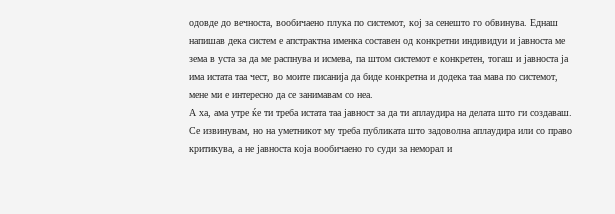одовде до вечноста, вообичаено плука по системот, кој за сенешто го обвинува. Еднаш напишав дека систем е апстрактна именка составен од конкретни индивидуи и јавноста ме зема в уста за да ме распнува и исмева, па штом системот е конкретен, тогаш и јавноста ја има истата таа чест, во моите писанија да биде конкретна и додека таа мава по системот, мене ми е интересно да се занимавам со неа.
А ха, ама утре ќе ти треба истата таа јавност за да ти аплаудира на делата што ги создаваш.
Се извинувам, но на уметникот му треба публиката што задоволна аплаудира или со право критикува, а не јавноста која вообичаено го суди за неморал и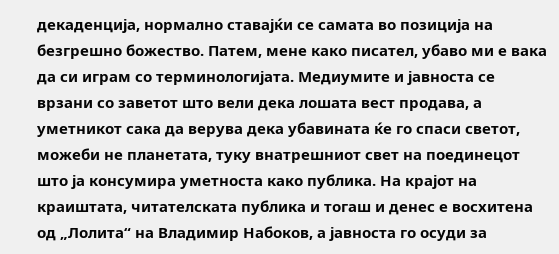декаденција, нормално ставајќи се самата во позиција на безгрешно божество. Патем, мене како писател, убаво ми е вака да си играм со терминологијата. Медиумите и јавноста се врзани со заветот што вели дека лошата вест продава, а уметникот сака да верува дека убавината ќе го спаси светот, можеби не планетата, туку внатрешниот свет на поединецот што ја консумира уметноста како публика. На крајот на краиштата, читателската публика и тогаш и денес е восхитена од „Лолита“ на Владимир Набоков, а јавноста го осуди за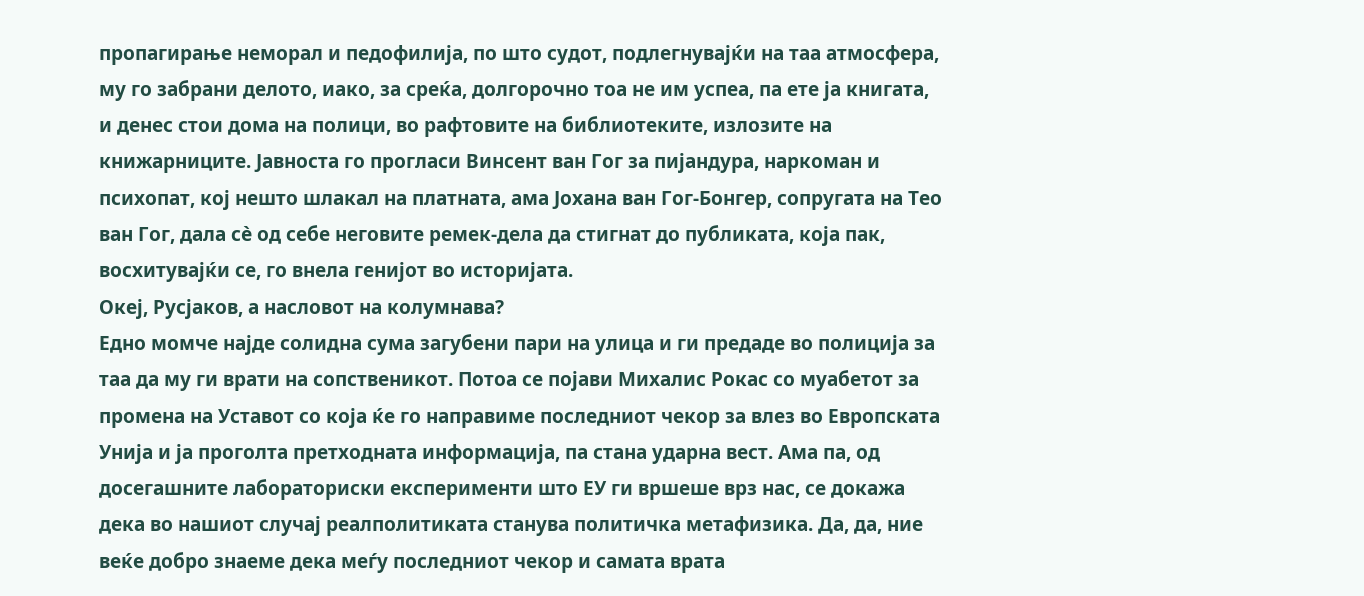пропагирање неморал и педофилија, по што судот, подлегнувајќи на таа атмосфера, му го забрани делото, иако, за среќа, долгорочно тоа не им успеа, па ете ја книгата, и денес стои дома на полици, во рафтовите на библиотеките, излозите на книжарниците. Јавноста го прогласи Винсент ван Гог за пијандура, наркоман и психопат, кој нешто шлакал на платната, ама Јохана ван Гог-Бонгер, сопругата на Тео ван Гог, дала сè од себе неговите ремек-дела да стигнат до публиката, која пак, восхитувајќи се, го внела генијот во историјата.
Океј, Русјаков, а насловот на колумнава?
Едно момче најде солидна сума загубени пари на улица и ги предаде во полиција за таа да му ги врати на сопственикот. Потоа се појави Михалис Рокас со муабетот за промена на Уставот со која ќе го направиме последниот чекор за влез во Европската Унија и ја проголта претходната информација, па стана ударна вест. Ама па, од досегашните лабораториски експерименти што ЕУ ги вршеше врз нас, се докажа дека во нашиот случај реалполитиката станува политичка метафизика. Да, да, ние веќе добро знаеме дека меѓу последниот чекор и самата врата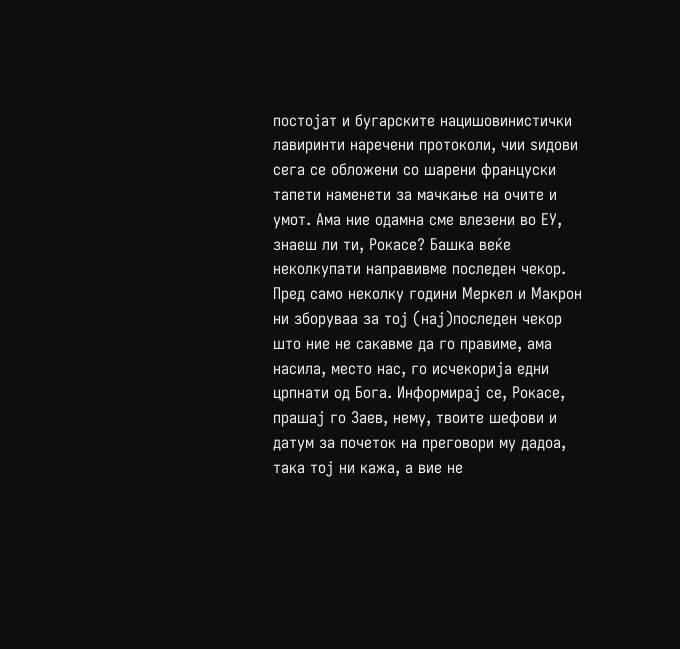постојат и бугарските нацишовинистички лавиринти наречени протоколи, чии ѕидови сега се обложени со шарени француски тапети наменети за мачкање на очите и умот. Ама ние одамна сме влезени во ЕУ, знаеш ли ти, Рокасе? Башка веќе неколкупати направивме последен чекор. Пред само неколку години Меркел и Макрон ни зборуваа за тој (нај)последен чекор што ние не сакавме да го правиме, ама насила, место нас, го исчекорија едни црпнати од Бога. Информирај се, Рокасе, прашај го Заев, нему, твоите шефови и датум за почеток на преговори му дадоа, така тој ни кажа, а вие не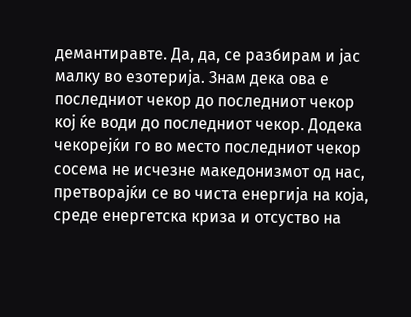демантиравте. Да, да, се разбирам и јас малку во езотерија. Знам дека ова е последниот чекор до последниот чекор кој ќе води до последниот чекор. Додека чекорејќи го во место последниот чекор сосема не исчезне македонизмот од нас, претворајќи се во чиста енергија на која, среде енергетска криза и отсуство на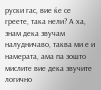руски гас, вие ќе се греете, така нели? А ха, знам дека звучам налудничаво, таква ми е и намерата, ама па зошто мислите вие дека звучите логично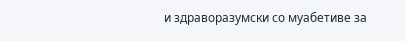и здраворазумски со муабетиве за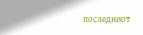последниот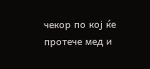чекор по кој ќе протече мед и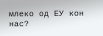млеко од ЕУ кон нас?